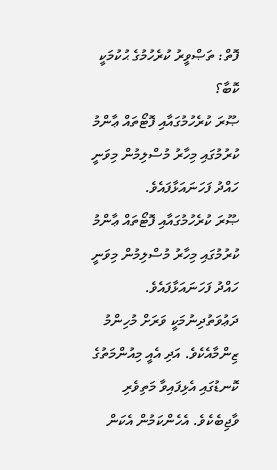ފޮތް: ތަޞްވީރު ކުރެހުމުގެ ޙުކުމަކީ ކޮބާ؟
ޞޫރަ ކުރެހުމުގައާއި ފޮޓޯތައް ޢާންމު ކުރުމުގައި މިހާރު މުސްލިމުން މިވަނީ ހައްދު ފަހަނައަޅާފައެވެ.
ޞޫރަ ކުރެހުމުގައާއި ފޮޓޯތައް ޢާންމު ކުރުމުގައި މިހާރު މުސްލިމުން މިވަނީ ހައްދު ފަހަނައަޅާފައެވެ.
ދަޢުވަތުދިނުމަކީ ވަރަށް މުހިންމު ޒިންމާއެކެވެ. އަދި އެއީ މިއުންމަތުގެ ކޮނޑުގައި އެޅިފައިވާ މަތިވެރި ވާޖިބެކެވެ. އެހެންކަމުން އެކަން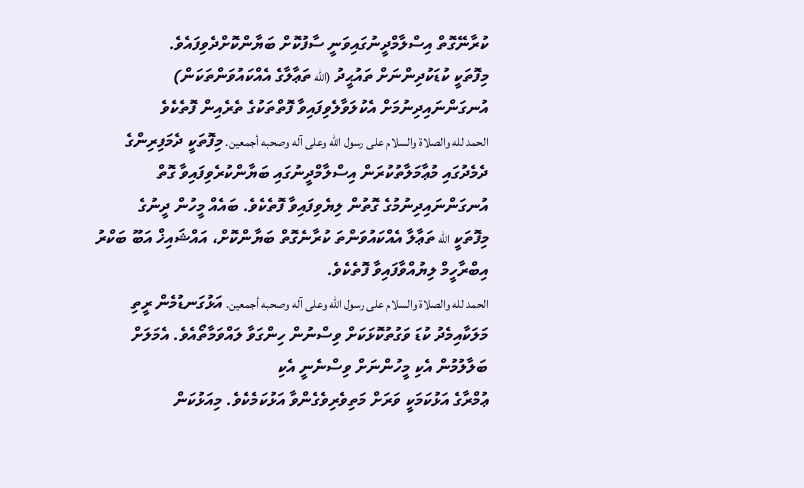ކުރާނޭގޮތް އިސްލާމްދީނުގައިވަނީ ސާފުކޮށް ބަޔާންކޮށްދެވިފައެވެ.
މިފޮތަކީ ކުޑަކުދިންނަށް ތައުޙީދު (الله ތަޢާލާގެ އެއްކައުވަންތަކަން) އުނގަންނައިދިނުމަށް އެކުލަވާލެވިފައިވާ ފޮތްތަކުގެ ތެރެއިން ފޮތެކެވެ
الحمد لله والصلاة والسلام على رسول الله وعلى آله وصحبه أجمعين. މިފޮތަކީ ދެމަފިރިންގެ ދެމެދުގައި މުޢާމަލާތުކުރަން އިސްލާމްދީނުގައި ބަޔާންކުރެވިފައިވާ ގޮތް އުނގަންނައިދިނުމުގެ ގޮތުން ލިޔެވިފައިވާ ފޮތެކެވެ. ބައެއް މީހުން ދީނުގެ
މިފޮތަކީ الله ތަޢާލާ އެއްކައުވަންތަ ކުރާނެގޮތް ބަޔާންކޮށް، އައްޝައިޚް އަބޫ ބަކްރު އިބްރާހީމް ލިޔުއްވާފައިވާ ފޮތެކެވެ.
الحمد لله والصلاة والسلام على رسول الله وعلى آله وصحبه أجمعين. އަޅުގަނޑުމެން ރީތި މަލަކާއިމެދު ކުޑަ ވަގުތުކޮޅަކަށް ވިސްނުން ހިންގަވާ ލައްވަމާތޯއެވެ. އެމަލަށް ބަލާލުމުން އެކި މީހުންނަށް ވިސްނެނީ އެކި
ޢުމްރާގެ އަޅުކަމަކީ ވަރަށް މަތިވެރިވެގެންވާ އަޅުކަމެކެވެ. މިއަޅުކަން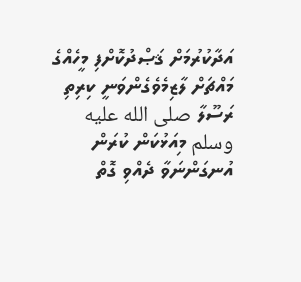އަދާކުރުމަށް ޤަޞްދުކޮށްފި މީހެއްގެ މައްޗަށް ލާޒިމެވެގެންވަނީ ކިރިތި ރަސޫލާ صلى الله عليه وسلم މިއަޅުކަން ކުރަން އުނގަންނަވާ ދެއްވި ގޮތް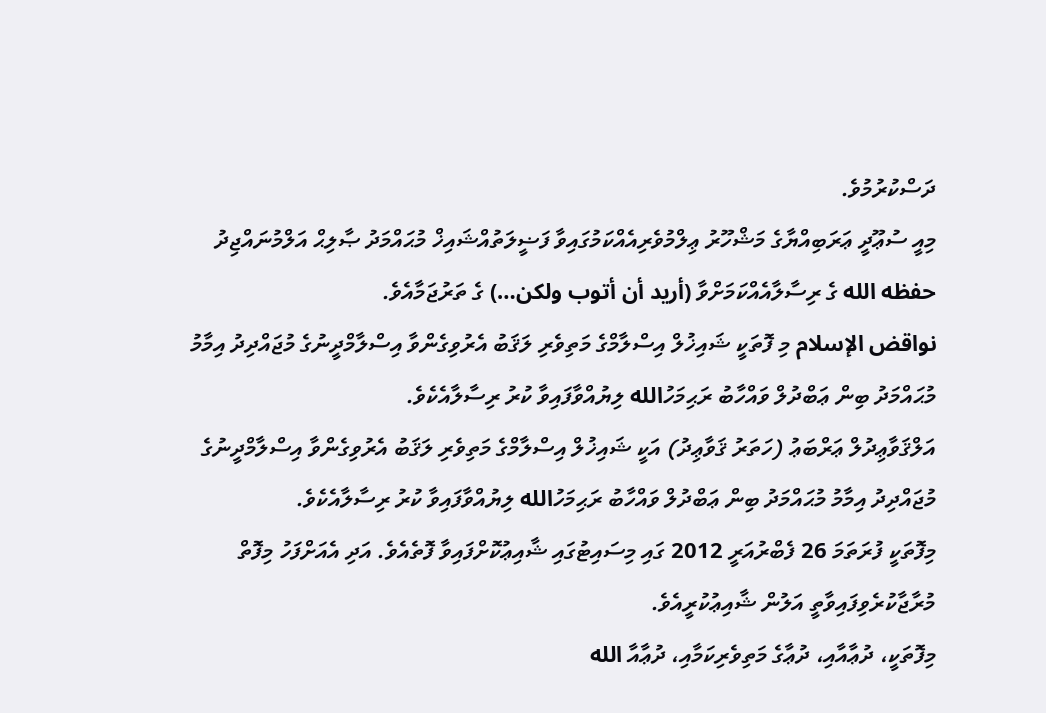ދަސްކުރުމުވެ.
މިއީ ސުޢޫދީ ޢަރަބިއްޔާގެ މަޝްހޫރު ޢިލްމުވެރިއެއްކަމުގައިވާ ފަޟީލަތުއްޝައިޚް މުޙައްމަދު ޞާލިޙް އަލްމުނައްޖިދު حفظه الله ގެ ރިސާލާއެއްކަމަށްވާ (أريد أن أتوب ولكن…) ގެ ތަރުޖަމާއެވެ.
نواقض الإسلام މި ފޮތަކީ ޝައިޚުލް އިސްލާމްގެ މަތިވެރި ލަޤަބު އެރުވިގެންވާ އިސްލާމްދީނުގެ މުޖައްދިދު އިމާމު މުޙައްމަދު ބިން ޢަބްދުލް ވައްހާބު ރަޙިމަހުالله ލިޔުއްވާފައިވާ ކުރު ރިސާލާއެކެވެ.
އަލްޤަވާޢިދުލް ޢަރްބަޢު (ހަތަރު ޤަވާޢިދު) އަކީ ޝައިޚުލް އިސްލާމްގެ މަތިވެރި ލަޤަބު އެރުވިގެންވާ އިސްލާމްދީނުގެ މުޖައްދިދު އިމާމު މުޙައްމަދު ބިން ޢަބްދުލް ވައްހާބު ރަޙިމަހުالله ލިޔުއްވާފައިވާ ކުރު ރިސާލާއެކެވެ.
މިފޮތަކީ ފުރަތަމަ 26 ފެބްރުއަރީ 2012 ގައި މިސައިޓުގައި ޝާއިޢުކޮށްފައިވާ ފޮތެއެވެ. އަދި އެއަށްފަހު މިފޮތް މުރާޖާކުރެވިފައިވާތީ އަލުން ޝާއިޢުކުރީއެވެ.
މިފޮތަކީ، ދުޢާއާއި، ދުޢާގެ މަތިވެރިކަމާއި، ދުޢާއާ الله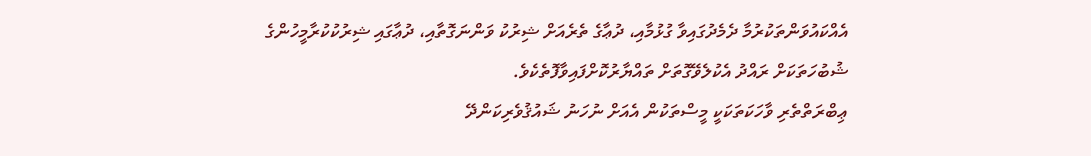އެއްކައުވަންތަކުރުމާ ދެމެދުގައިވާ ގުޅުމާއި، ދުޢާގެ ތެރެއަށް ޝިރުކު ވަންނަގޮތާއި، ދުޢާގައި ޝިރުކުކުރާމީހުންގެ ޝުބުހަތަކަށް ރައްދު އެކުލެވޭގޮތަށް ތައްޔާރުކޮށްފައިވާފޮތެކެވެ.
ޢިބްރަތްތެރި ވާހަކަތަކަކީ މީސްތަކުން އެއަށް ނުހަނު ޝައުޤުވެރިކަންދޭ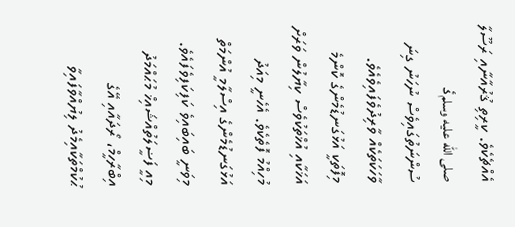އެއްޗެކެވެ. ކީރިތި ޤުރުއާނާއި ރަސޫލާ صلى الله عليه وسلمގެ ސުންނަތުގައިވެސް ނުހަނު ގިނަ ވާހަކަތަކެއް ވާރިދުވެފައިވެއެވެ.
މިފޮތަކީ އަޅުގަނޑުމެންގެ ކޮންމެ އަޚަކާއި އުޚްތަކުވެސް ކިޔާލުން ވަރަށް މުހިއްމު ފޮތެކެވެ. އެހެނީ މިއަދު އަޅުގަނޑުމެންގެ އިސްލާމީ އުންމަތް މިވަނީ ބައިބައިވެ ކަފިކަފިވެފައެވެ.
މިއީ ފަޟީލަތުއްޝައިޚް މުޙައްމަދު އިބްރާހީމް، ރޯދައާއި އޭގެ ޙުކުމްތަކާއިމެދު ލިޔުއްވާފައިވާ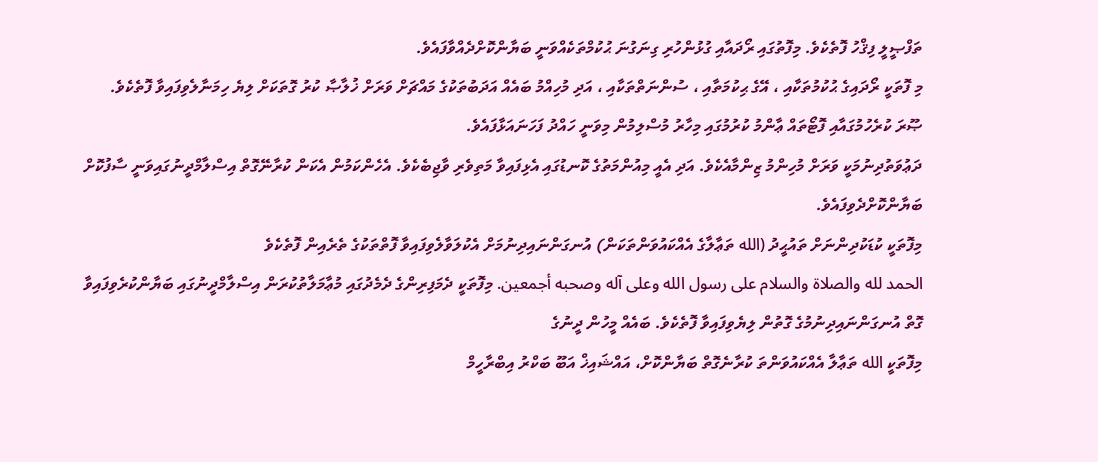ތަފްޞީލީ ފިޤްހު ފޮތެކެވެ. މިފޮތުގައި ރޯދައާއި ގުޅުންހުރި ގިނަގުނަ ޙުކުމްތަކެއްވަނީ ބަޔާންކޮށްދެއްވާފައެވެ.
މި ފޮތަކީ ރޯދައިގެ ޙުކުމުތަކާއި ، އޭގެ ޙިކުމަތާއި ، ސުންނަތްތަކާއި ، އަދި މުހިއްމު ބައެއް އަދަބުތަކުގެ މައްޗަށް ވަރަށް ޚުލާޞާ ކުރު ގޮތަކަށް ލިޔެ ހިމަނާލެވިފައިވާ ފޮތެކެވެ.
ޞޫރަ ކުރެހުމުގައާއި ފޮޓޯތައް ޢާންމު ކުރުމުގައި މިހާރު މުސްލިމުން މިވަނީ ހައްދު ފަހަނައަޅާފައެވެ.
ދަޢުވަތުދިނުމަކީ ވަރަށް މުހިންމު ޒިންމާއެކެވެ. އަދި އެއީ މިއުންމަތުގެ ކޮނޑުގައި އެޅިފައިވާ މަތިވެރި ވާޖިބެކެވެ. އެހެންކަމުން އެކަން ކުރާނޭގޮތް އިސްލާމްދީނުގައިވަނީ ސާފުކޮށް ބަޔާންކޮށްދެވިފައެވެ.
މިފޮތަކީ ކުޑަކުދިންނަށް ތައުޙީދު (الله ތަޢާލާގެ އެއްކައުވަންތަކަން) އުނގަންނައިދިނުމަށް އެކުލަވާލެވިފައިވާ ފޮތްތަކުގެ ތެރެއިން ފޮތެކެވެ
الحمد لله والصلاة والسلام على رسول الله وعلى آله وصحبه أجمعين. މިފޮތަކީ ދެމަފިރިންގެ ދެމެދުގައި މުޢާމަލާތުކުރަން އިސްލާމްދީނުގައި ބަޔާންކުރެވިފައިވާ ގޮތް އުނގަންނައިދިނުމުގެ ގޮތުން ލިޔެވިފައިވާ ފޮތެކެވެ. ބައެއް މީހުން ދީނުގެ
މިފޮތަކީ الله ތަޢާލާ އެއްކައުވަންތަ ކުރާނެގޮތް ބަޔާންކޮށް، އައްޝައިޚް އަބޫ ބަކްރު އިބްރާހީމް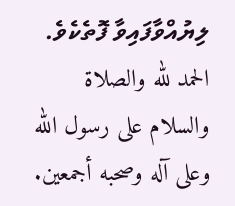ލިޔުއްވާފައިވާ ފޮތެކެވެ.
الحمد لله والصلاة والسلام على رسول الله وعلى آله وصحبه أجمعين.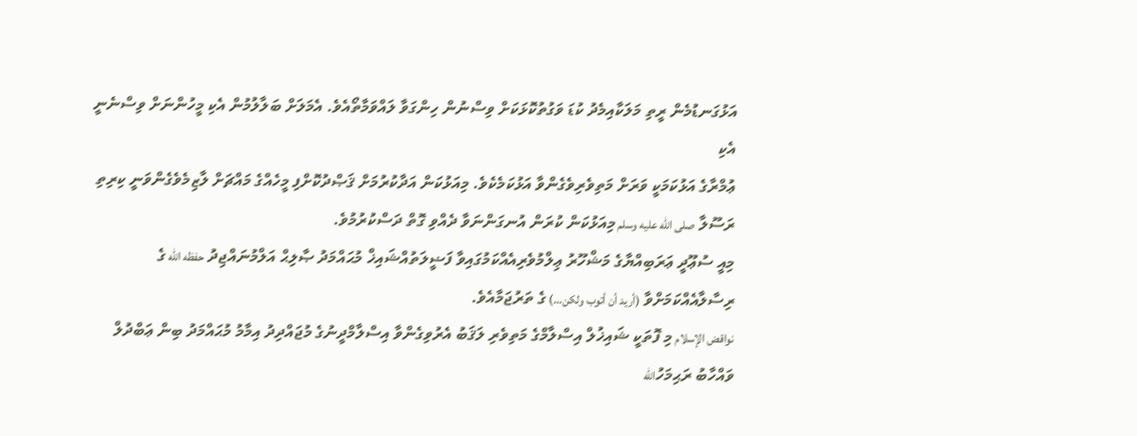އަޅުގަނޑުމެން ރީތި މަލަކާއިމެދު ކުޑަ ވަގުތުކޮޅަކަށް ވިސްނުން ހިންގަވާ ލައްވަމާތޯއެވެ. އެމަލަށް ބަލާލުމުން އެކި މީހުންނަށް ވިސްނެނީ އެކި
ޢުމްރާގެ އަޅުކަމަކީ ވަރަށް މަތިވެރިވެގެންވާ އަޅުކަމެކެވެ. މިއަޅުކަން އަދާކުރުމަށް ޤަޞްދުކޮށްފި މީހެއްގެ މައްޗަށް ލާޒިމެވެގެންވަނީ ކިރިތި ރަސޫލާ صلى الله عليه وسلم މިއަޅުކަން ކުރަން އުނގަންނަވާ ދެއްވި ގޮތް ދަސްކުރުމުވެ.
މިއީ ސުޢޫދީ ޢަރަބިއްޔާގެ މަޝްހޫރު ޢިލްމުވެރިއެއްކަމުގައިވާ ފަޟީލަތުއްޝައިޚް މުޙައްމަދު ޞާލިޙް އަލްމުނައްޖިދު حفظه الله ގެ ރިސާލާއެއްކަމަށްވާ (أريد أن أتوب ولكن…) ގެ ތަރުޖަމާއެވެ.
نواقض الإسلام މި ފޮތަކީ ޝައިޚުލް އިސްލާމްގެ މަތިވެރި ލަޤަބު އެރުވިގެންވާ އިސްލާމްދީނުގެ މުޖައްދިދު އިމާމު މުޙައްމަދު ބިން ޢަބްދުލް ވައްހާބު ރަޙިމަހުالله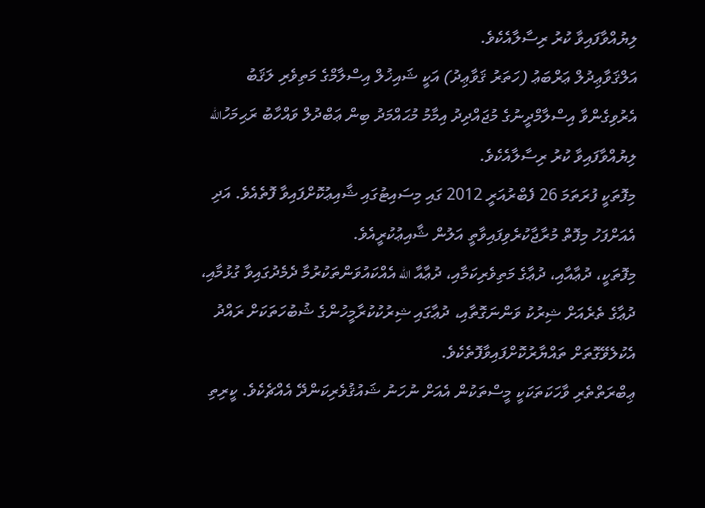ލިޔުއްވާފައިވާ ކުރު ރިސާލާއެކެވެ.
އަލްޤަވާޢިދުލް ޢަރްބަޢު (ހަތަރު ޤަވާޢިދު) އަކީ ޝައިޚުލް އިސްލާމްގެ މަތިވެރި ލަޤަބު އެރުވިގެންވާ އިސްލާމްދީނުގެ މުޖައްދިދު އިމާމު މުޙައްމަދު ބިން ޢަބްދުލް ވައްހާބު ރަޙިމަހުالله ލިޔުއްވާފައިވާ ކުރު ރިސާލާއެކެވެ.
މިފޮތަކީ ފުރަތަމަ 26 ފެބްރުއަރީ 2012 ގައި މިސައިޓުގައި ޝާއިޢުކޮށްފައިވާ ފޮތެއެވެ. އަދި އެއަށްފަހު މިފޮތް މުރާޖާކުރެވިފައިވާތީ އަލުން ޝާއިޢުކުރީއެވެ.
މިފޮތަކީ، ދުޢާއާއި، ދުޢާގެ މަތިވެރިކަމާއި، ދުޢާއާ الله އެއްކައުވަންތަކުރުމާ ދެމެދުގައިވާ ގުޅުމާއި، ދުޢާގެ ތެރެއަށް ޝިރުކު ވަންނަގޮތާއި، ދުޢާގައި ޝިރުކުކުރާމީހުންގެ ޝުބުހަތަކަށް ރައްދު އެކުލެވޭގޮތަށް ތައްޔާރުކޮށްފައިވާފޮތެކެވެ.
ޢިބްރަތްތެރި ވާހަކަތަކަކީ މީސްތަކުން އެއަށް ނުހަނު ޝައުޤުވެރިކަންދޭ އެއްޗެކެވެ. ކީރިތި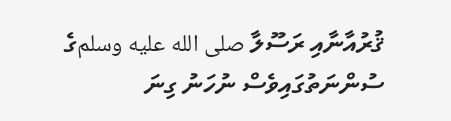ޤުރުއާނާއި ރަސޫލާ صلى الله عليه وسلمގެ ސުންނަތުގައިވެސް ނުހަނު ގިނަ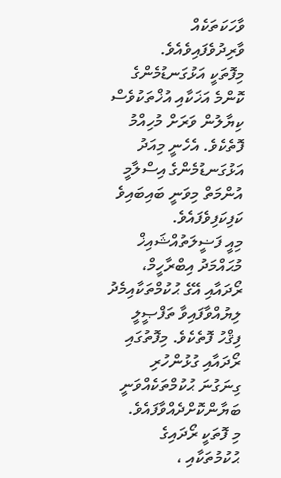ވާހަކަތަކެއް ވާރިދުވެފައިވެއެވެ.
މިފޮތަކީ އަޅުގަނޑުމެންގެ ކޮންމެ އަޚަކާއި އުޚްތަކުވެސް ކިޔާލުން ވަރަށް މުހިއްމު ފޮތެކެވެ. އެހެނީ މިއަދު އަޅުގަނޑުމެންގެ އިސްލާމީ އުންމަތް މިވަނީ ބައިބައިވެ ކަފިކަފިވެފައެވެ.
މިއީ ފަޟީލަތުއްޝައިޚް މުޙައްމަދު އިބްރާހީމް، ރޯދައާއި އޭގެ ޙުކުމްތަކާއިމެދު ލިޔުއްވާފައިވާ ތަފްޞީލީ ފިޤްހު ފޮތެކެވެ. މިފޮތުގައި ރޯދައާއި ގުޅުންހުރި ގިނަގުނަ ޙުކުމްތަކެއްވަނީ ބަޔާންކޮށްދެއްވާފައެވެ.
މި ފޮތަކީ ރޯދައިގެ ޙުކުމުތަކާއި ،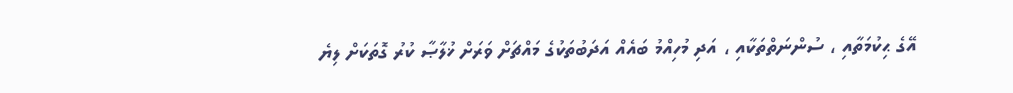އޭގެ ޙިކުމަތާއި ، ސުންނަތްތަކާއި ، އަދި މުހިއްމު ބައެއް އަދަބުތަކުގެ މައްޗަށް ވަރަށް ޚުލާޞާ ކުރު ގޮތަކަށް ލިޔެ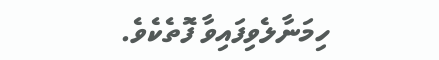ހިމަނާލެވިފައިވާ ފޮތެކެވެ.